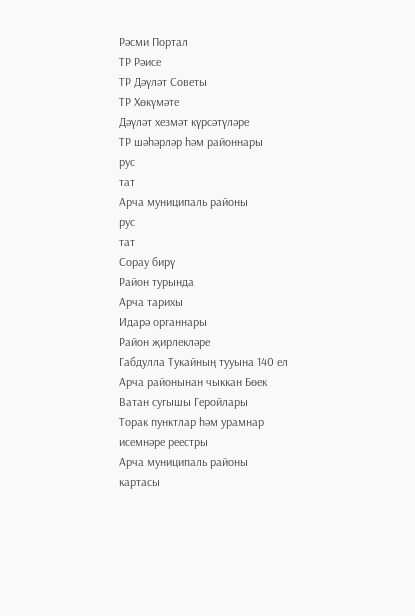Рәсми Портал
ТР Рәисе
ТР Дәүләт Советы
ТР Хөкүмәте
Дәүләт хезмәт күрсәтүләре
ТР шәһәрләр һәм районнары
рус
тат
Арча муниципаль районы
рус
тат
Сорау бирү
Район турында
Арча тарихы
Идарә органнары
Район җирлекләре
Габдулла Тукайның тууына 140 ел
Арча районынан чыккан Бөек Ватан сугышы Геройлары
Торак пунктлар һәм урамнар исемнәре реестры
Арча муниципаль районы картасы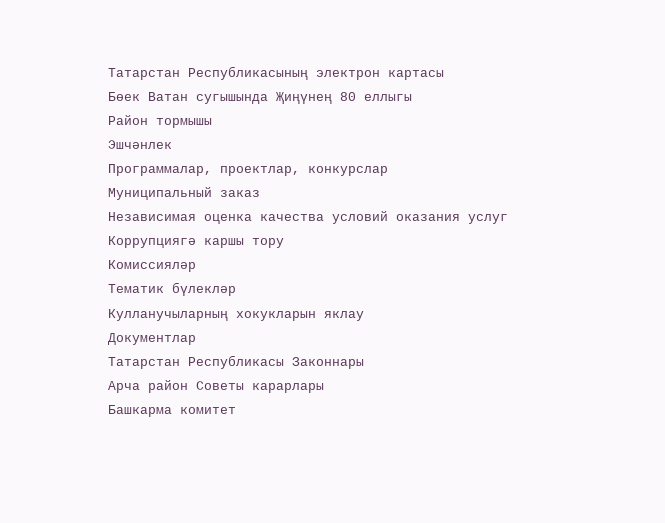Татарстан Республикасының электрон картасы
Бөек Ватан сугышында Җиңүнең 80 еллыгы
Район тормышы
Эшчәнлек
Программалар, проектлар, конкурслар
Муниципальный заказ
Независимая оценка качества условий оказания услуг
Коррупциягә каршы тору
Комиссияләр
Тематик бүлекләр
Кулланучыларның хокукларын яклау
Документлар
Татарстан Республикасы Законнары
Арча район Советы карарлары
Башкарма комитет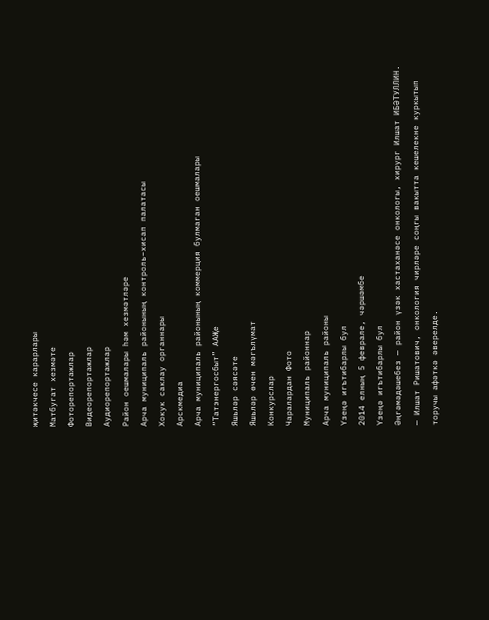җитәкчесе карарлары
Матбугат хезмәте
Фоторепортажлар
Видеорепортажлар
Аудиорепортажлар
Район оешмалары һәм хезмәтләре
Арча муниципаль районының контроль–хисап палатасы
Хокук саклау органнары
Арскмедиа
Арча муниципаль районының коммерция булмаган оешмалары
“Татэнергосбыт” ААҖе
Яшьләр сәясәте
Яшьләр өчен мәгълүмат
Конкурслар
Чаралардан Фото
Муниципаль районнар
Арча муниципаль районы
Үзеңә игътибарлы бул
2014 елның 5 феврале, чәршәмбе
Үзеңә игътибарлы бул
Әңгәмәдәшебез — район үзәк хастаханәсе онкологы, хирург Илшат ИБӘТУЛЛИН.
— Илшат Ришатович, онкология чирләре соңгы вакытта кешелекне куркытып торучы афәткә әверелде.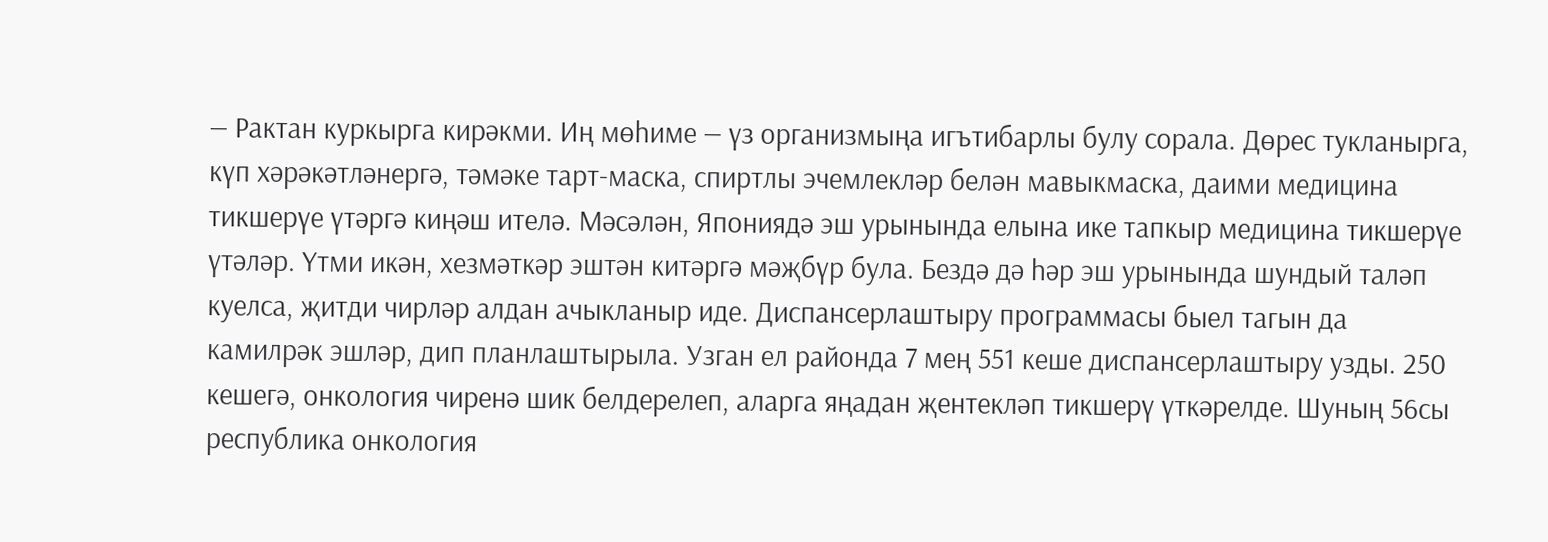— Рактан куркырга кирәкми. Иң мөһиме — үз организмыңа игътибарлы булу сорала. Дөрес тукланырга, күп хәрәкәтләнергә, тәмәке тарт-маска, спиртлы эчемлекләр белән мавыкмаска, даими медицина тикшерүе үтәргә киңәш ителә. Мәсәлән, Япониядә эш урынында елына ике тапкыр медицина тикшерүе үтәләр. Үтми икән, хезмәткәр эштән китәргә мәҗбүр була. Бездә дә һәр эш урынында шундый таләп куелса, җитди чирләр алдан ачыкланыр иде. Диспансерлаштыру программасы быел тагын да камилрәк эшләр, дип планлаштырыла. Узган ел районда 7 мең 551 кеше диспансерлаштыру узды. 250 кешегә, онкология чиренә шик белдерелеп, аларга яңадан җентекләп тикшерү үткәрелде. Шуның 56сы республика онкология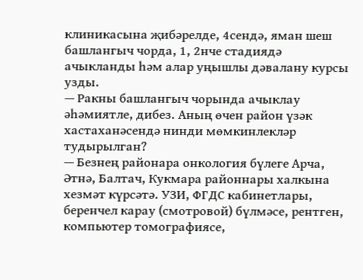клиникасына җибәрелде, 4сендә, яман шеш башлангыч чорда, 1, 2нче стадиядә ачыкланды һәм алар уңышлы дәвалану курсы узды.
— Ракны башлангыч чорында ачыклау әһәмиятле, дибез. Аның өчен район үзәк хастаханәсендә нинди мөмкинлекләр тудырылган?
— Безнең районара онкология бүлеге Арча, Әтнә, Балтач, Кукмара районнары халкына хезмәт күрсәтә. УЗИ, ФГДС кабинетлары, беренчел карау (смотровой) бүлмәсе, рентген, компьютер томографиясе,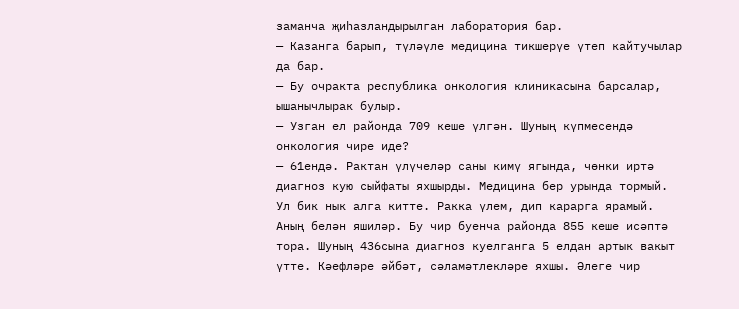заманча җиһазландырылган лаборатория бар.
— Казанга барып, түләүле медицина тикшерүе үтеп кайтучылар да бар.
— Бу очракта республика онкология клиникасына барсалар, ышанычлырак булыр.
— Узган ел районда 709 кеше үлгән. Шуның күпмесендә онкология чире иде?
— 61ендә. Рактан үлүчеләр саны кимү ягында, чөнки иртә диагноз кую сыйфаты яхшырды. Медицина бер урында тормый. Ул бик нык алга китте. Ракка үлем, дип карарга ярамый. Аның белән яшиләр. Бу чир буенча районда 855 кеше исәптә тора. Шуның 436сына диагноз куелганга 5 елдан артык вакыт үтте. Кәефләре әйбәт, сәламәтлекләре яхшы. Әлеге чир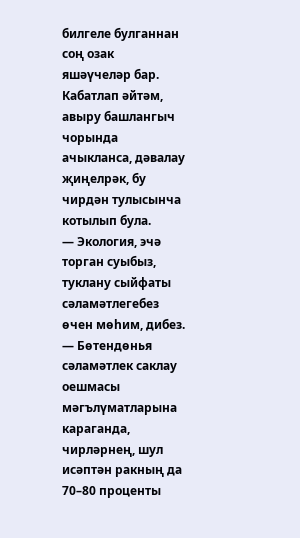билгеле булганнан соң озак яшәүчеләр бар. Кабатлап әйтәм, авыру башлангыч чорында ачыкланса, дәвалау җиңелрәк, бу чирдән тулысынча котылып була.
— Экология, эчә торган суыбыз, туклану сыйфаты сәламәтлегебез өчен мөһим, дибез.
— Бөтендөнья сәламәтлек саклау оешмасы мәгълүматларына караганда, чирләрнең, шул исәптән ракның да 70–80 проценты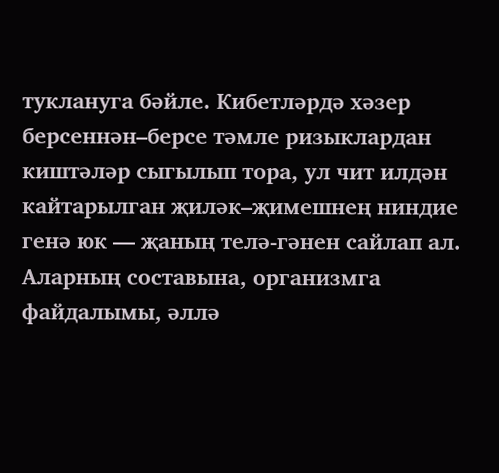туклануга бәйле. Кибетләрдә хәзер берсеннән–берсе тәмле ризыклардан киштәләр сыгылып тора, ул чит илдән кайтарылган җиләк–җимешнең ниндие генә юк — җаның телә-гәнен сайлап ал. Аларның составына, организмга файдалымы, әллә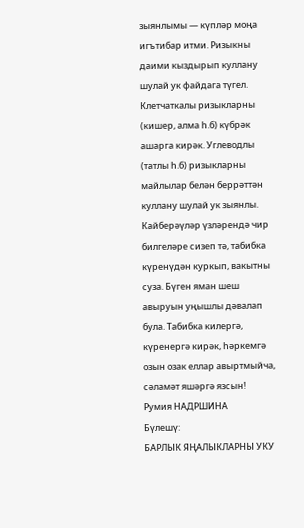зыянлымы — күпләр моңа игътибар итми. Ризыкны даими кыздырып куллану шулай ук файдага түгел. Клетчаткалы ризыкларны (кишер, алма һ.б) күбрәк ашарга кирәк. Углеводлы (татлы һ.б) ризыкларны майлылар белән беррәттән куллану шулай ук зыянлы. Кайберәүләр үзләрендә чир билгеләре сизеп тә, табибка күренүдән куркып, вакытны суза. Бүген яман шеш авыруын уңышлы дәвалап була. Табибка килергә, күренергә кирәк, һәркемгә озын озак еллар авыртмыйча, сәламәт яшәргә язсын!
Румия НАДРШИНА
Бүлешү:
БАРЛЫК ЯҢАЛЫКЛАРНЫ УКУ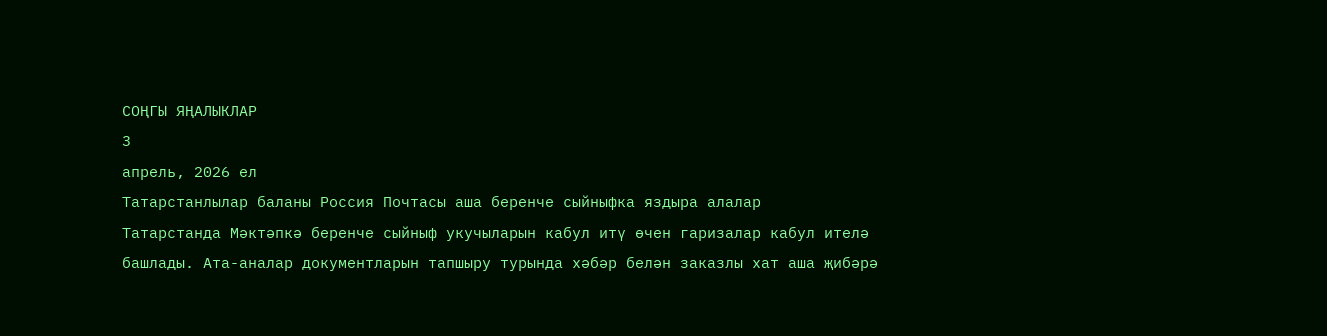СОҢГЫ ЯҢАЛЫКЛАР
3
апрель, 2026 ел
Татарстанлылар баланы Россия Почтасы аша беренче сыйныфка яздыра алалар
Татарстанда Мәктәпкә беренче сыйныф укучыларын кабул итү өчен гаризалар кабул ителә башлады. Ата-аналар документларын тапшыру турында хәбәр белән заказлы хат аша җибәрә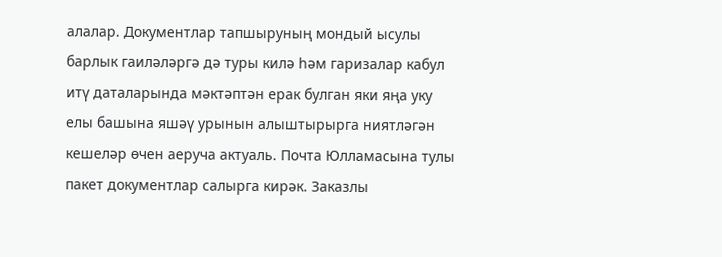алалар. Документлар тапшыруның мондый ысулы барлык гаиләләргә дә туры килә һәм гаризалар кабул итү даталарында мәктәптән ерак булган яки яңа уку елы башына яшәү урынын алыштырырга ниятләгән кешеләр өчен аеруча актуаль. Почта Юлламасына тулы пакет документлар салырга кирәк. Заказлы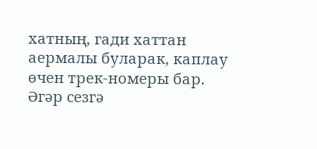хатның, гади хаттан аермалы буларак, каплау өчен трек-номеры бар. Әгәр сезгә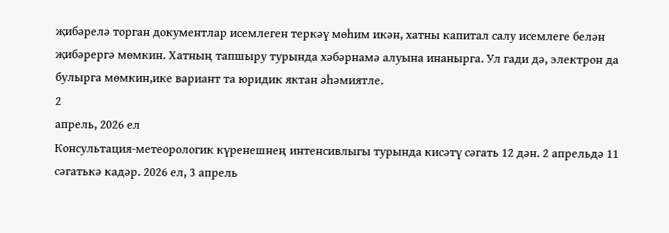җибәрелә торган документлар исемлеген теркәү мөһим икән, хатны капитал салу исемлеге белән җибәрергә мөмкин. Хатның тапшыру турында хәбәрнамә алуына инанырга. Ул гади дә, электрон да булырга мөмкин,ике вариант та юридик яктан әһәмиятле.
2
апрель, 2026 ел
Консультация-метеорологик күренешнең интенсивлыгы турында кисәтү сәгать 12 дән. 2 апрельдә 11 сәгатькә кадәр. 2026 ел, 3 апрель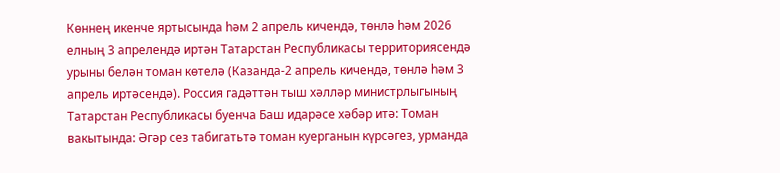Көннең икенче яртысында һәм 2 апрель кичендә, төнлә һәм 2026 елның 3 апрелендә иртән Татарстан Республикасы территориясендә урыны белән томан көтелә (Казанда-2 апрель кичендә, төнлә һәм 3 апрель иртәсендә). Россия гадәттән тыш хәлләр министрлыгының Татарстан Республикасы буенча Баш идарәсе хәбәр итә: Томан вакытында: Әгәр сез табигатьтә томан куерганын күрсәгез, урманда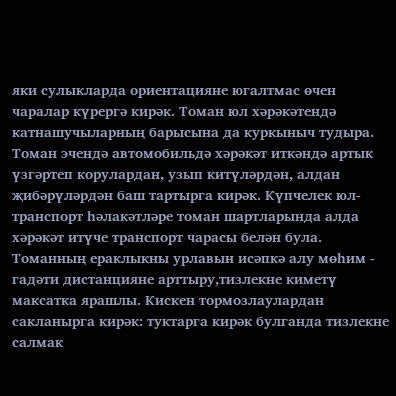яки сулыкларда ориентацияне югалтмас өчен чаралар күрергә кирәк. Томан юл хәрәкәтендә катнашучыларның барысына да куркыныч тудыра. Томан эчендә автомобильдә хәрәкәт иткәндә артык үзгәртеп корулардан, узып китүләрдән, алдан җибәрүләрдән баш тартырга кирәк. Күпчелек юл-транспорт һәлакәтләре томан шартларында алда хәрәкәт итүче транспорт чарасы белән була. Томанның ераклыкны урлавын исәпкә алу мөһим - гадәти дистанцияне арттыру,тизлекне киметү максатка ярашлы. Кискен тормозлаулардан сакланырга кирәк: туктарга кирәк булганда тизлекне салмак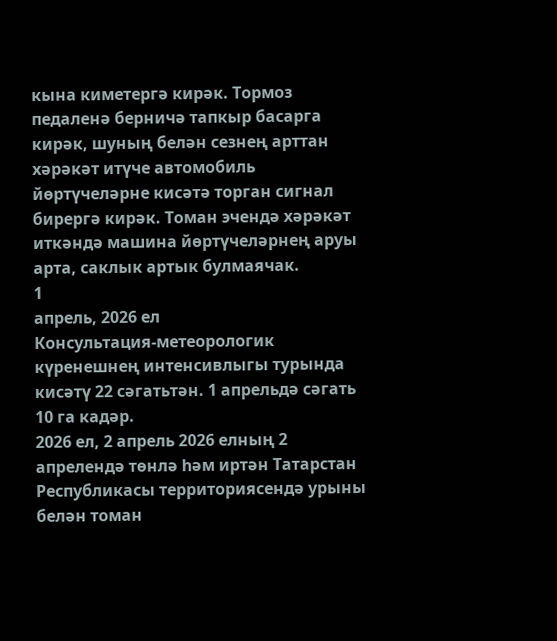кына киметергә кирәк. Тормоз педаленә берничә тапкыр басарга кирәк, шуның белән сезнең арттан хәрәкәт итүче автомобиль йөртүчеләрне кисәтә торган сигнал бирергә кирәк. Томан эчендә хәрәкәт иткәндә машина йөртүчеләрнең аруы арта, саклык артык булмаячак.
1
апрель, 2026 ел
Консультация-метеорологик күренешнең интенсивлыгы турында кисәтү 22 сәгатьтән. 1 апрельдә сәгать 10 га кадәр.
2026 ел, 2 апрель 2026 елның 2 апрелендә төнлә һәм иртән Татарстан Республикасы территориясендә урыны белән томан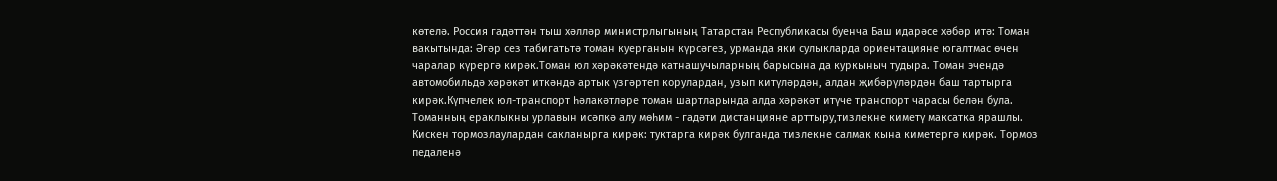көтелә. Россия гадәттән тыш хәлләр министрлыгының Татарстан Республикасы буенча Баш идарәсе хәбәр итә: Томан вакытында: Әгәр сез табигатьтә томан куерганын күрсәгез, урманда яки сулыкларда ориентацияне югалтмас өчен чаралар күрергә кирәк.Томан юл хәрәкәтендә катнашучыларның барысына да куркыныч тудыра. Томан эчендә автомобильдә хәрәкәт иткәндә артык үзгәртеп корулардан, узып китүләрдән, алдан җибәрүләрдән баш тартырга кирәк.Күпчелек юл-транспорт һәлакәтләре томан шартларында алда хәрәкәт итүче транспорт чарасы белән була. Томанның ераклыкны урлавын исәпкә алу мөһим - гадәти дистанцияне арттыру,тизлекне киметү максатка ярашлы. Кискен тормозлаулардан сакланырга кирәк: туктарга кирәк булганда тизлекне салмак кына киметергә кирәк. Тормоз педаленә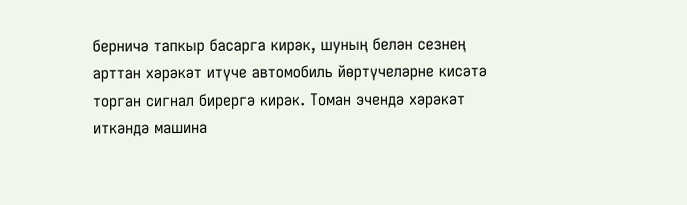берничә тапкыр басарга кирәк, шуның белән сезнең арттан хәрәкәт итүче автомобиль йөртүчеләрне кисәтә торган сигнал бирергә кирәк. Томан эчендә хәрәкәт иткәндә машина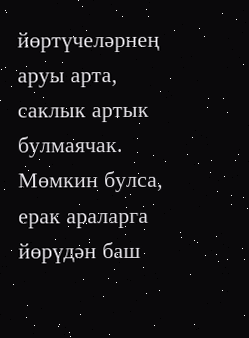йөртүчеләрнең аруы арта, саклык артык булмаячак. Мөмкин булса, ерак араларга йөрүдән баш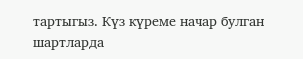тартыгыз. Күз күреме начар булган шартларда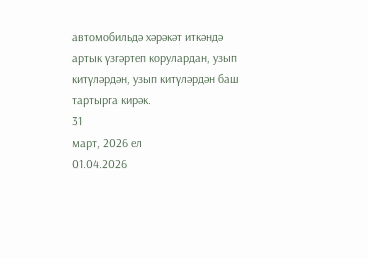автомобильдә хәрәкәт иткәндә артык үзгәртеп корулардан, узып китүләрдән, узып китүләрдән баш тартырга кирәк.
31
март, 2026 ел
01.04.2026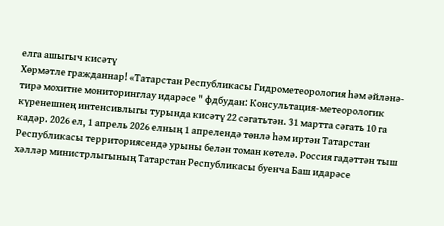елга ашыгыч кисәтү
Хөрмәтле гражданнар! «Татарстан Республикасы Гидрометеорология һәм әйләнә-тирә мохитне мониторинглау идарәсе " фдбудан: Консультация-метеорологик күренешнең интенсивлыгы турында кисәтү 22 сәгатьтән. 31 мартта сәгать 10 га кадәр. 2026 ел, 1 апрель 2026 елның 1 апрелендә төнлә һәм иртән Татарстан Республикасы территориясендә урыны белән томан көтелә. Россия гадәттән тыш хәлләр министрлыгының Татарстан Республикасы буенча Баш идарәсе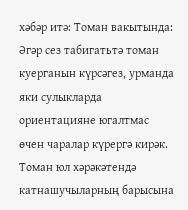хәбәр итә: Томан вакытында: Әгәр сез табигатьтә томан куерганын күрсәгез, урманда яки сулыкларда ориентацияне югалтмас өчен чаралар күрергә кирәк. Томан юл хәрәкәтендә катнашучыларның барысына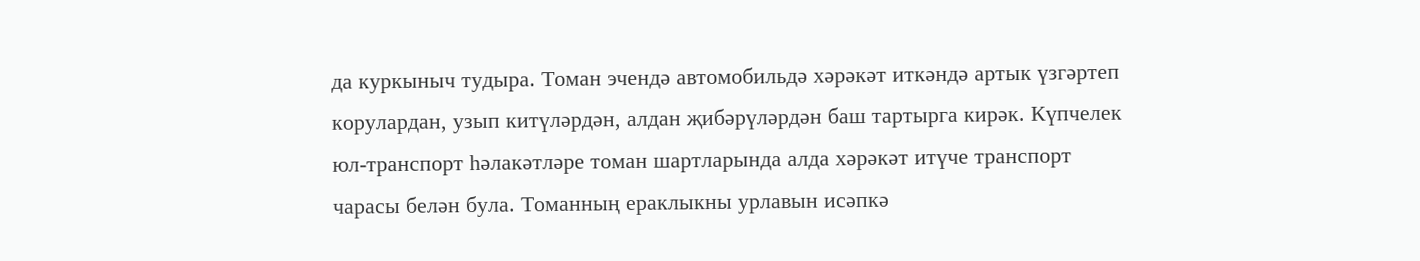да куркыныч тудыра. Томан эчендә автомобильдә хәрәкәт иткәндә артык үзгәртеп корулардан, узып китүләрдән, алдан җибәрүләрдән баш тартырга кирәк. Күпчелек юл-транспорт һәлакәтләре томан шартларында алда хәрәкәт итүче транспорт чарасы белән була. Томанның ераклыкны урлавын исәпкә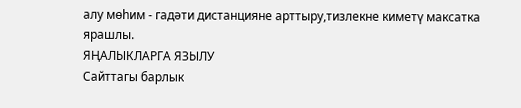алу мөһим - гадәти дистанцияне арттыру,тизлекне киметү максатка ярашлы.
ЯҢАЛЫКЛАРГА ЯЗЫЛУ
Сайттагы барлык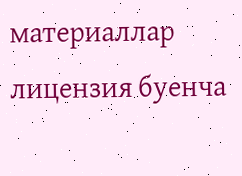материаллар лицензия буенча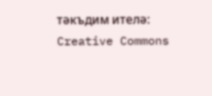тәкъдим ителә:
Creative Commons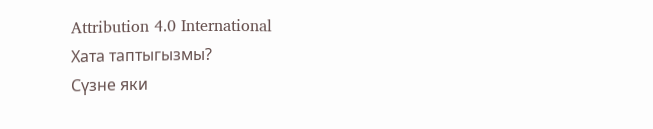Attribution 4.0 International
Хата таптыгызмы?
Сүзне яки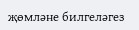җөмләне билгеләгез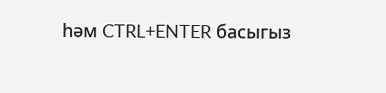һәм CTRL+ENTER басыгыз